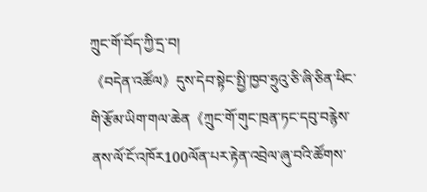ཀྲུང་གོ་བོད་ཀྱི་དྲ་བ།
《བདེན་འཚོལ》དུས་དེབ་སྟེང་སྤྱི་ཁྱབ་ཧྲུའུ་ཅི་ཞི་ཅིན་ཕིང་གི་རྩོམ་ཡིག་གལ་ཆེན《ཀྲུང་གོ་གུང་ཁྲན་ཏང་དབུ་བརྙེས་ནས་ལོ་ངོ་འཁོར100ལོན་པར་རྟེན་འབྲེལ་ཞུ་བའི་ཚོགས་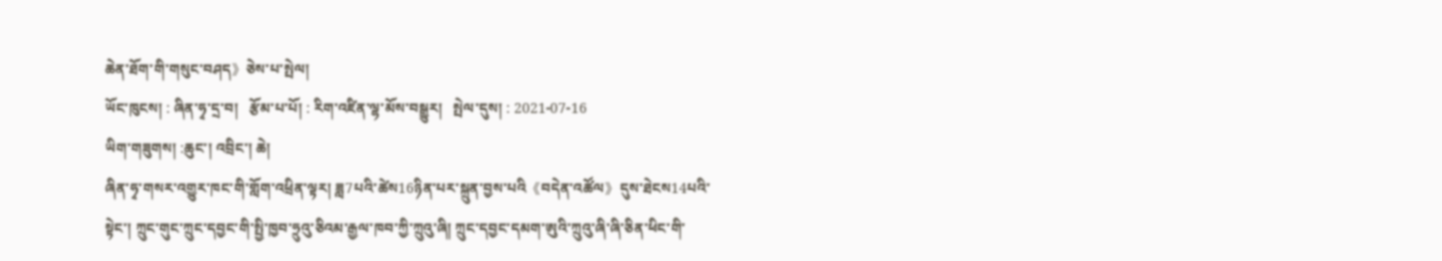ཆེན་ཐོག་གི་གསུང་བཤད》ཅེས་པ་སྤེལ།
ཡོང་ཁུངས། : ཞིན་ཧྭ་དྲ་བ།   རྩོམ་པ་པོ། : རིག་འཛིན་ལྷ་མོས་བསྒྱུར།   སྤེལ་དུས། : 2021-07-16
ཡིག་གཟུགས། :ཆུང་། འབྲིང་། ཆེ།
ཞིན་ཧྭ་གསར་འགྱུར་ཁང་གི་གློག་འཕྲིན་ལྟར། ཟླ7པའི་ཚེས16ཉིན་པར་སྐྲུན་བྱས་པའི《བདེན་འཚོལ》དུས་ཐེངས14པའི་སྟེང་། ཀྲུང་གུང་ཀྲུང་དབྱང་གི་སྤྱི་ཁྱབ་ཧྲུའུ་ཅིའམ་རྒྱལ་ཁབ་ཀྱི་ཀྲུའུ་ཞི། ཀྲུང་དབྱང་དམག་ཨུའི་ཀྲུའུ་ཞི་ཞི་ཅིན་ཕིང་གི་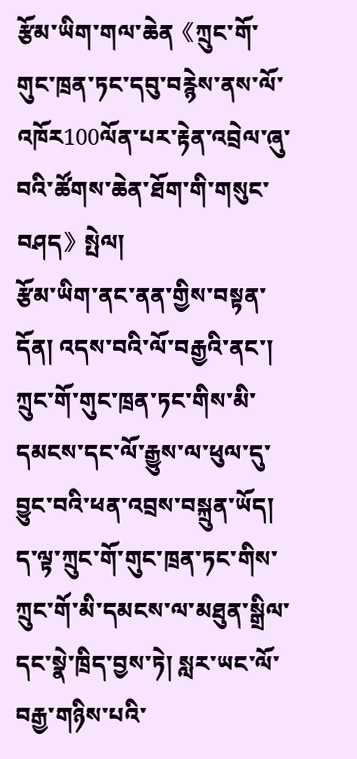རྩོམ་ཡིག་གལ་ཆེན《ཀྲུང་གོ་གུང་ཁྲན་ཏང་དབུ་བརྙེས་ནས་ལོ་འཁོར100ལོན་པར་རྟེན་འབྲེལ་ཞུ་བའི་ཚོགས་ཆེན་ཐོག་གི་གསུང་བཤད》སྤེལ།
རྩོམ་ཡིག་ནང་ནན་གྱིས་བསྟན་དོན། འདས་བའི་ལོ་བརྒྱའི་ནང་། ཀྲུང་གོ་གུང་ཁྲན་ཏང་གིས་མི་དམངས་དང་ལོ་རྒྱུས་ལ་ཕུལ་དུ་བྱུང་བའི་ཕན་འབྲས་བསྐྲུན་ཡོད། ད་ལྟ་ཀྲུང་གོ་གུང་ཁྲན་ཏང་གིས་ཀྲུང་གོ་མི་དམངས་ལ་མཐུན་སྒྲིལ་དང་སྣེ་ཁྲིད་བྱས་ཏེ། སླར་ཡང་ལོ་བརྒྱ་གཉིས་པའི་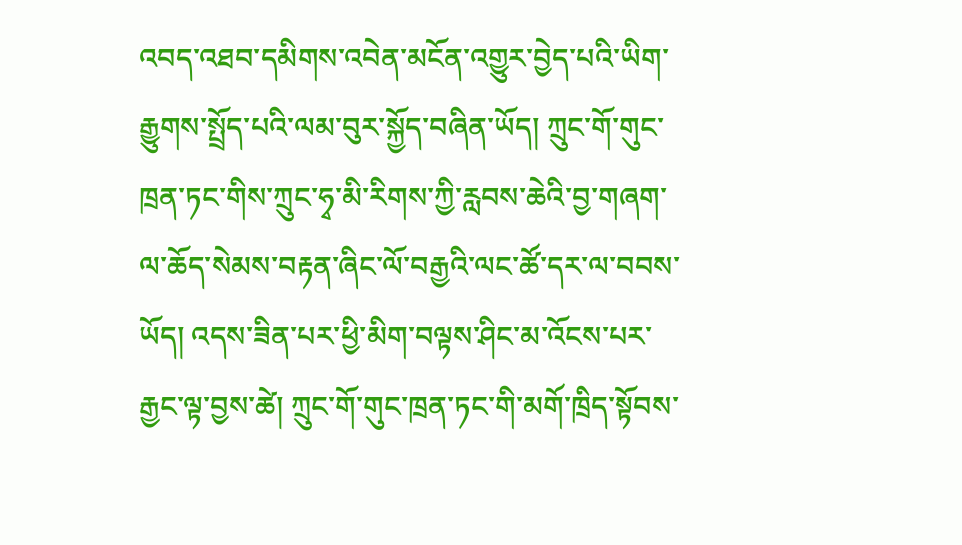འབད་འཐབ་དམིགས་འབེན་མངོན་འགྱུར་བྱེད་པའི་ཡིག་རྒྱུགས་སྤྲོད་པའི་ལམ་བུར་སྐྱོད་བཞིན་ཡོད། ཀྲུང་གོ་གུང་ཁྲན་ཏང་གིས་ཀྲུང་ཧྭ་མི་རིགས་ཀྱི་རླབས་ཆེའི་བྱ་གཞག་ལ་ཆོད་སེམས་བརྟན་ཞིང་ལོ་བརྒྱའི་ལང་ཚོ་དར་ལ་བབས་ཡོད། འདས་ཟིན་པར་ཕྱི་མིག་བལྟས་ཤིང་མ་འོངས་པར་རྒྱང་ལྟ་བྱས་ཚེ། ཀྲུང་གོ་གུང་ཁྲན་ཏང་གི་མགོ་ཁྲིད་སྟོབས་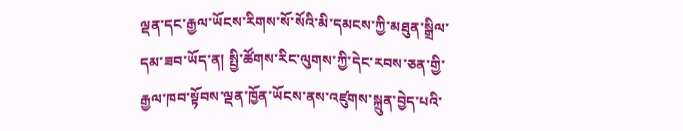ལྡན་དང་རྒྱལ་ཡོངས་རིགས་སོ་སོའི་མི་དམངས་ཀྱི་མཐུན་སྒྲིལ་དམ་ཟབ་ཡོད་ན། སྤྱི་ཚོགས་རིང་ལུགས་ཀྱི་དེང་རབས་ཅན་གྱི་རྒྱལ་ཁབ་སྟོབས་ལྡན་ཁྱོན་ཡོངས་ནས་འཛུགས་སྐྲུན་བྱེད་པའི་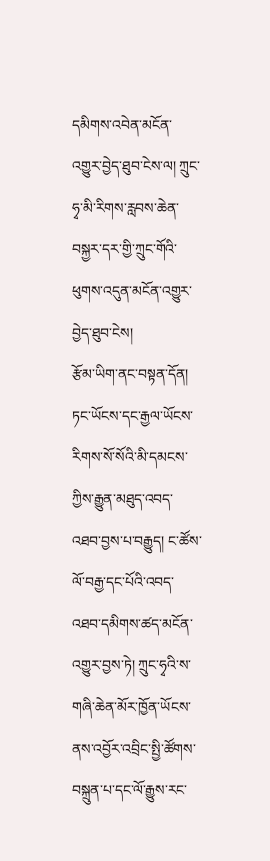དམིགས་འབེན་མངོན་འགྱུར་བྱེད་ཐུབ་ངེས་ལ། ཀྲུང་ཧྭ་མི་རིགས་རླབས་ཆེན་བསྐྱར་དར་གྱི་ཀྲུང་གོའི་ཕུགས་འདུན་མངོན་འགྱུར་བྱེད་ཐུབ་ངེས།
རྩོམ་ཡིག་ནང་བསྟན་དོན། ཏང་ཡོངས་དང་རྒྱལ་ཡོངས་རིགས་སོ་སོའི་མི་དམངས་ཀྱིས་རྒྱུན་མཐུད་འབད་འཐབ་བྱས་པ་བརྒྱུད། ང་ཚོས་ལོ་བརྒྱ་དང་པོའི་འབད་འཐབ་དམིགས་ཚད་མངོན་འགྱུར་བྱས་ཏེ། ཀྲུང་ཧྭའི་ས་གཞི་ཆེན་མོར་ཁྱོན་ཡོངས་ནས་འབྱོར་འབྲིང་སྤྱི་ཚོགས་བསྐྲུན་པ་དང་ལོ་རྒྱུས་རང་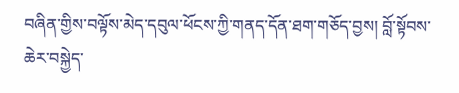བཞིན་གྱིས་བལྟོས་མེད་དབུལ་ཕོངས་ཀྱི་གནད་དོན་ཐག་གཅོད་བྱས། བློ་སྟོབས་ཆེར་བསྐྱེད་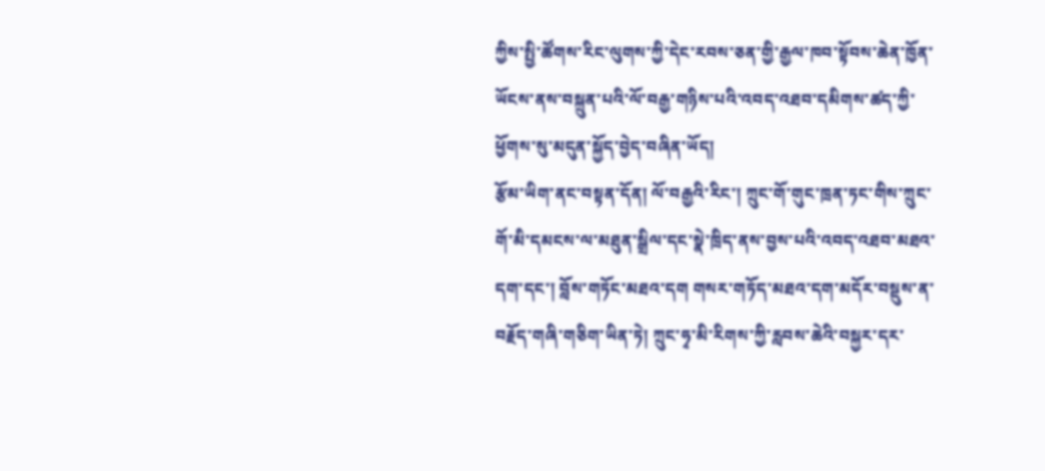ཀྱིས་སྤྱི་ཚོགས་རིང་ལུགས་ཀྱི་དེང་རབས་ཅན་གྱི་རྒྱལ་ཁབ་སྟོབས་ཆེན་ཁྱོན་ཡོངས་ནས་བསྐྲུན་པའི་ལོ་བརྒྱ་གཉིས་པའི་འབད་འཐབ་དམིགས་ཚད་ཀྱི་ཕྱོགས་སུ་མདུན་སྐྱོད་བྱེད་བཞིན་ཡོད།
རྩོམ་ཡིག་ནང་བསྟན་དོན། ལོ་བརྒྱའི་རིང་། ཀྲུང་གོ་གུང་ཁྲན་ཏང་གིས་ཀྲུང་གོ་མི་དམངས་ལ་མཐུན་སྒྲིལ་དང་སྣེ་ཁྲིད་ནས་བྱས་པའི་འབད་འཐབ་མཐའ་དག་དང་། བློས་གཏོང་མཐའ་དག གསར་གཏོད་མཐའ་དག་མདོར་བསྡུས་ན་བརྗོད་གཞི་གཅིག་ཡིན་ཏེ། ཀྲུང་ཧྭ་མི་རིགས་ཀྱི་རླབས་ཆེའི་བསྐྱར་དར་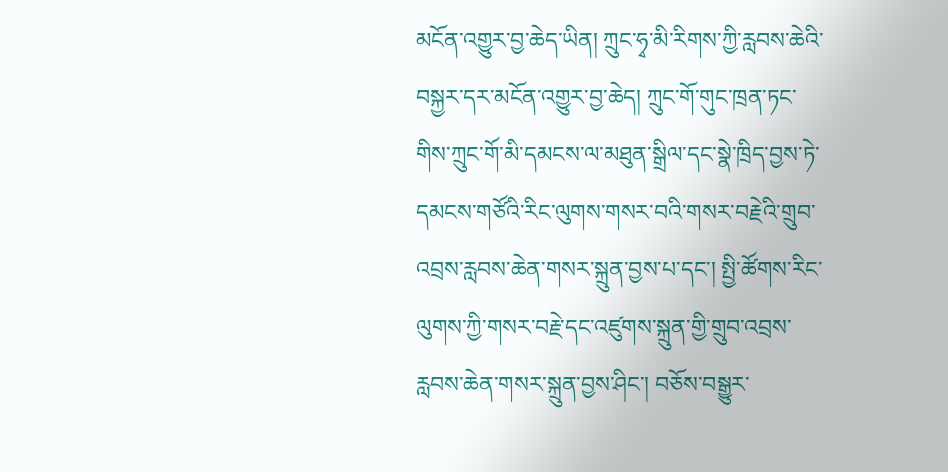མངོན་འགྱུར་བྱ་ཆེད་ཡིན། ཀྲུང་ཧྭ་མི་རིགས་ཀྱི་རླབས་ཆེའི་བསྐྱར་དར་མངོན་འགྱུར་བྱ་ཆེད། ཀྲུང་གོ་གུང་ཁྲན་ཏང་གིས་ཀྲུང་གོ་མི་དམངས་ལ་མཐུན་སྒྲིལ་དང་སྣེ་ཁྲིད་བྱས་ཏེ་དམངས་གཙོའི་རིང་ལུགས་གསར་བའི་གསར་བརྗེའི་གྲུབ་འབྲས་རླབས་ཆེན་གསར་སྐྲུན་བྱས་པ་དང་། སྤྱི་ཚོགས་རིང་ལུགས་ཀྱི་གསར་བརྗེ་དང་འཛུགས་སྐྲུན་གྱི་གྲུབ་འབྲས་རླབས་ཆེན་གསར་སྐྲུན་བྱས་ཤིང་། བཅོས་བསྒྱུར་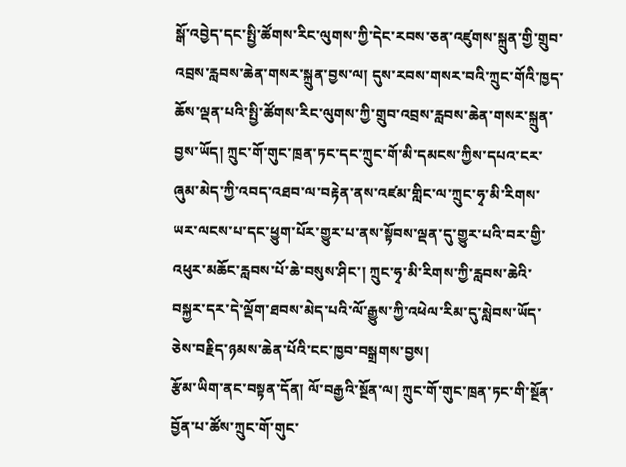སྒོ་འབྱེད་དང་སྤྱི་ཚོགས་རིང་ལུགས་ཀྱི་དེང་རབས་ཅན་འཛུགས་སྐྲུན་གྱི་གྲུབ་འབྲས་རླབས་ཆེན་གསར་སྐྲུན་བྱས་ལ། དུས་རབས་གསར་བའི་ཀྲུང་གོའི་ཁྱད་ཆོས་ལྡན་པའི་སྤྱི་ཚོགས་རིང་ལུགས་ཀྱི་གྲུབ་འབྲས་རླབས་ཆེན་གསར་སྐྲུན་བྱས་ཡོད། ཀྲུང་གོ་གུང་ཁྲན་ཏང་དང་ཀྲུང་གོ་མི་དམངས་ཀྱིས་དཔའ་ངར་ཞུམ་མེད་ཀྱི་འབད་འཐབ་ལ་བརྟེན་ནས་འཛམ་གླིང་ལ་ཀྲུང་ཧྭ་མི་རིགས་ཡར་ལངས་པ་དང་ཕྱུག་པོར་གྱུར་པ་ནས་སྟོབས་ལྡན་དུ་གྱུར་པའི་བར་གྱི་འཕུར་མཆོང་རླབས་པོ་ཆེ་བསུས་ཤིང་། ཀྲུང་ཧྭ་མི་རིགས་ཀྱི་རླབས་ཆེའི་བསྐྱར་དར་དེ་ལྡོག་ཐབས་མེད་པའི་ལོ་རྒྱུས་ཀྱི་འཕེལ་རིམ་དུ་སླེབས་ཡོད་ཅེས་བརྗིད་ཉམས་ཆེན་པོའི་ངང་ཁྱབ་བསྒྲགས་བྱས།
རྩོམ་ཡིག་ནང་བསྟན་དོན། ལོ་བརྒྱའི་སྔོན་ལ། ཀྲུང་གོ་གུང་ཁྲན་ཏང་གི་སྔོན་བྱོན་པ་ཚོས་ཀྲུང་གོ་གུང་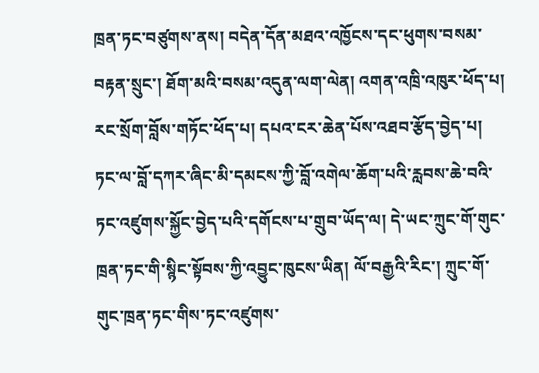ཁྲན་ཏང་བཙུགས་ནས། བདེན་དོན་མཐའ་འཁྱོངས་དང་ཕུགས་བསམ་བརྟན་སྲུང་། ཐོག་མའི་བསམ་འདུན་ལག་ལེན། འགན་འཁྲི་འཁུར་ཕོད་པ། རང་སྲོག་བློས་གཏོང་ཕོད་པ། དཔའ་ངར་ཆེན་པོས་འཐབ་རྩོད་བྱེད་པ། ཏང་ལ་བློ་དཀར་ཞིང་མི་དམངས་ཀྱི་བློ་འགེལ་ཆོག་པའི་རླབས་ཆེ་བའི་ཏང་འཛུགས་སྐྱོང་བྱེད་པའི་དགོངས་པ་གྲུབ་ཡོད་ལ། དེ་ཡང་ཀྲུང་གོ་གུང་ཁྲན་ཏང་གི་སྙིང་སྟོབས་ཀྱི་འབྱུང་ཁུངས་ཡིན། ལོ་བརྒྱའི་རིང་། ཀྲུང་གོ་གུང་ཁྲན་ཏང་གིས་ཏང་འཛུགས་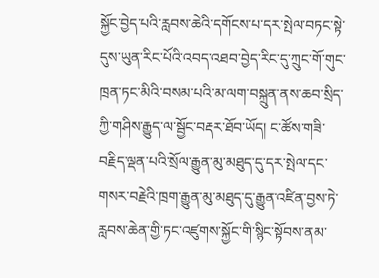སྐྱོང་བྱེད་པའི་རླབས་ཆེའི་དགོངས་པ་དར་སྤེལ་བཏང་སྟེ་དུས་ཡུན་རིང་པོའི་འབད་འཐབ་བྱེད་རིང་དུ་ཀྲུང་གོ་གུང་ཁྲན་ཏང་མིའི་བསམ་པའི་མ་ལག་བསྐྲུན་ནས་ཆབ་སྲིད་ཀྱི་གཤིས་རྒྱུད་ལ་སྦྱོང་བརྡར་ཐོབ་ཡོད། ང་ཚོས་གཟི་བརྗིད་ལྡན་པའི་སྲོལ་རྒྱུན་མུ་མཐུད་དུ་དར་སྤེལ་དང་གསར་བརྗེའི་ཁྲག་རྒྱུན་མུ་མཐུད་དུ་རྒྱུན་འཛིན་བྱས་ཏེ་རླབས་ཆེན་གྱི་ཏང་འཛུགས་སྐྱོང་གི་སྙིང་སྟོབས་ནམ་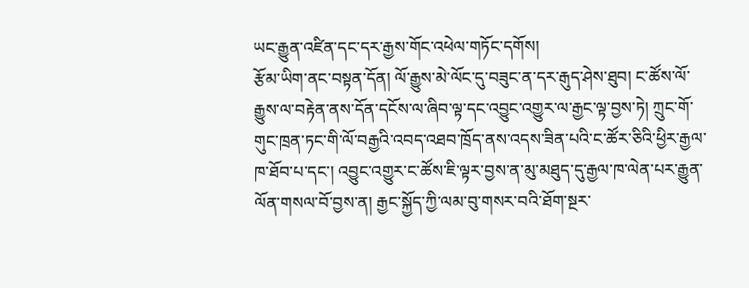ཡང་རྒྱུན་འཛིན་དང་དར་རྒྱས་གོང་འཕེལ་གཏོང་དགོས།
རྩོམ་ཡིག་ནང་བསྟན་དོན། ལོ་རྒྱུས་མེ་ལོང་དུ་བཟུང་ན་དར་རྒུད་ཤེས་ཐུབ། ང་ཚོས་ལོ་རྒྱུས་ལ་བརྟེན་ནས་དོན་དངོས་ལ་ཞིབ་ལྟ་དང་འབྱུང་འགྱུར་ལ་རྒྱང་ལྟ་བྱས་ཏེ། ཀྲུང་གོ་གུང་ཁྲན་ཏང་གི་ལོ་བརྒྱའི་འབད་འཐབ་ཁྲོད་ནས་འདས་ཟིན་པའི་ང་ཚོར་ཅིའི་ཕྱིར་རྒྱལ་ཁ་ཐོབ་པ་དང་། འབྱུང་འགྱུར་ང་ཚོས་ཇི་ལྟར་བྱས་ན་མུ་མཐུད་དུ་རྒྱལ་ཁ་ལེན་པར་རྒྱུན་ལོན་གསལ་བོ་བྱས་ན། རྒྱང་སྐྱོད་ཀྱི་ལམ་བུ་གསར་བའི་ཐོག་སྔར་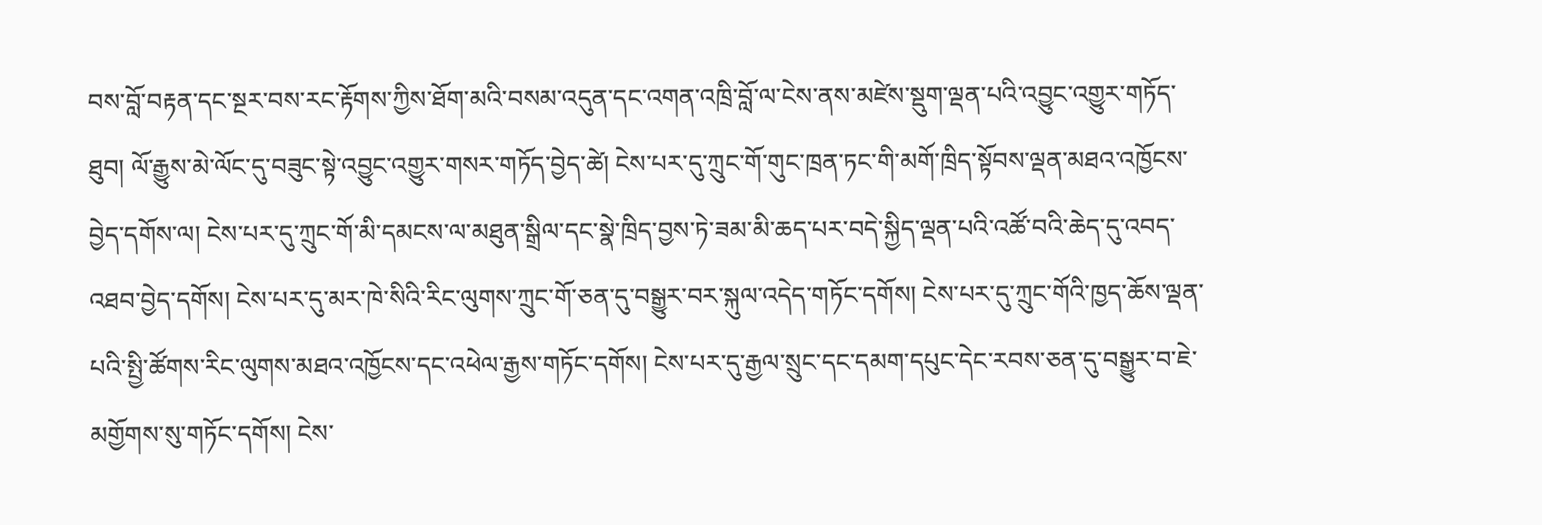བས་བློ་བརྟན་དང་སྔར་བས་རང་རྟོགས་ཀྱིས་ཐོག་མའི་བསམ་འདུན་དང་འགན་འཁྲི་བློ་ལ་ངེས་ནས་མཛེས་སྡུག་ལྡན་པའི་འབྱུང་འགྱུར་གཏོད་ཐུབ། ལོ་རྒྱུས་མེ་ལོང་དུ་བཟུང་སྟེ་འབྱུང་འགྱུར་གསར་གཏོད་བྱེད་ཚེ། ངེས་པར་དུ་ཀྲུང་གོ་གུང་ཁྲན་ཏང་གི་མགོ་ཁྲིད་སྟོབས་ལྡན་མཐའ་འཁྱོངས་བྱེད་དགོས་ལ། ངེས་པར་དུ་ཀྲུང་གོ་མི་དམངས་ལ་མཐུན་སྒྲིལ་དང་སྣེ་ཁྲིད་བྱས་ཏེ་ཟམ་མི་ཆད་པར་བདེ་སྐྱིད་ལྡན་པའི་འཚོ་བའི་ཆེད་དུ་འབད་འཐབ་བྱེད་དགོས། ངེས་པར་དུ་མར་ཁེ་སིའི་རིང་ལུགས་ཀྲུང་གོ་ཅན་དུ་བསྒྱུར་བར་སྐུལ་འདེད་གཏོང་དགོས། ངེས་པར་དུ་ཀྲུང་གོའི་ཁྱད་ཆོས་ལྡན་པའི་སྤྱི་ཚོགས་རིང་ལུགས་མཐའ་འཁྱོངས་དང་འཕེལ་རྒྱས་གཏོང་དགོས། ངེས་པར་དུ་རྒྱལ་སྲུང་དང་དམག་དཔུང་དེང་རབས་ཅན་དུ་བསྒྱུར་བ་ཇེ་མགྱོགས་སུ་གཏོང་དགོས། ངེས་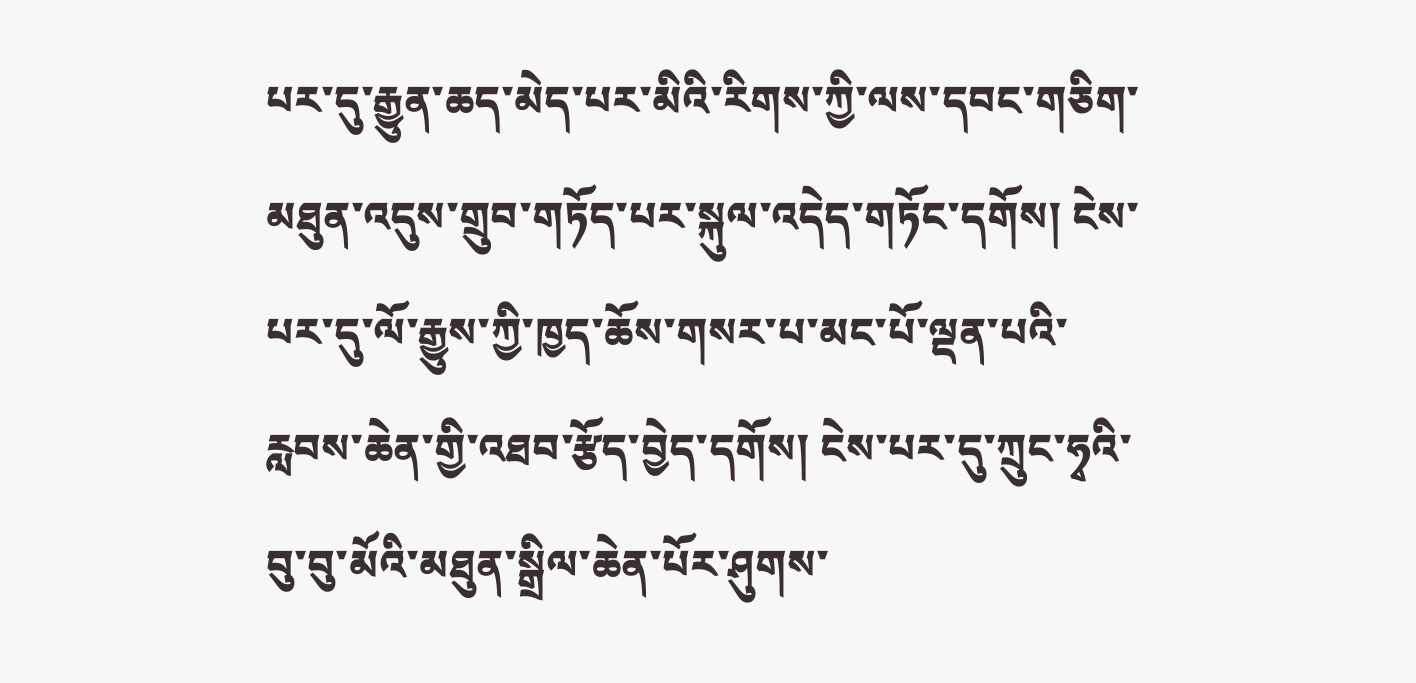པར་དུ་རྒྱུན་ཆད་མེད་པར་མིའི་རིགས་ཀྱི་ལས་དབང་གཅིག་མཐུན་འདུས་གྲུབ་གཏོད་པར་སྐུལ་འདེད་གཏོང་དགོས། ངེས་པར་དུ་ལོ་རྒྱུས་ཀྱི་ཁྱད་ཆོས་གསར་པ་མང་པོ་ལྡན་པའི་རླབས་ཆེན་གྱི་འཐབ་རྩོད་བྱེད་དགོས། ངེས་པར་དུ་ཀྲུང་ཧྭའི་བུ་བུ་མོའི་མཐུན་སྒྲིལ་ཆེན་པོར་ཤུགས་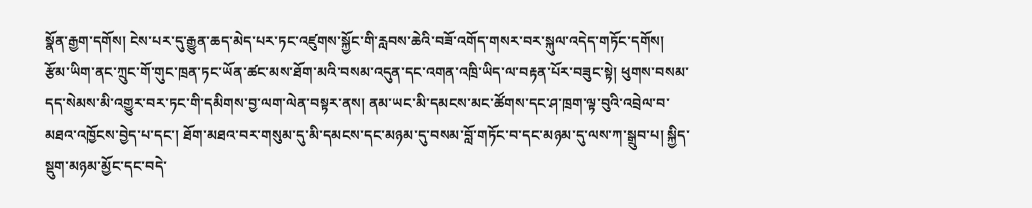སྣོན་རྒྱག་དགོས། ངེས་པར་དུ་རྒྱུན་ཆད་མེད་པར་ཏང་འཛུགས་སྐྱོང་གི་རླབས་ཆེའི་བཟོ་འགོད་གསར་བར་སྐུལ་འདེད་གཏོང་དགོས།
རྩོམ་ཡིག་ནང་ཀྲུང་གོ་གུང་ཁྲན་ཏང་ཡོན་ཚང་མས་ཐོག་མའི་བསམ་འདུན་དང་འགན་འཁྲི་ཡིད་ལ་བརྟན་པོར་བཟུང་སྟེ། ཕུགས་བསམ་དད་སེམས་མི་འགྱུར་བར་ཏང་གི་དམིགས་བྱ་ལག་ལེན་བསྟར་ནས། ནམ་ཡང་མི་དམངས་མང་ཚོགས་དང་ཤ་ཁྲག་ལྟ་བུའི་འབྲེལ་བ་མཐའ་འཁྱོངས་བྱེད་པ་དང་། ཐོག་མཐའ་བར་གསུམ་དུ་མི་དམངས་དང་མཉམ་དུ་བསམ་བློ་གཏོང་བ་དང་མཉམ་དུ་ལས་ཀ་སྒྲུབ་པ། སྐྱིད་སྡུག་མཉམ་མྱོང་དང་བདེ་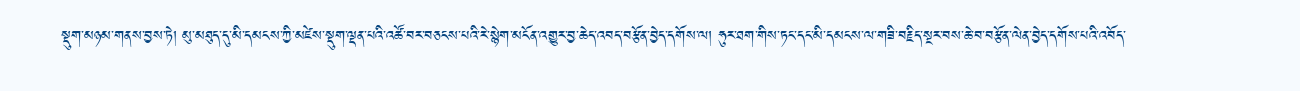སྡུག་མཉམ་གནས་བྱས་ཏེ། མུ་མཐུད་དུ་མི་དམངས་ཀྱི་མཛེས་སྡུག་ལྡན་པའི་འཚོ་བར་བཅངས་པའི་རེ་སྙེག་མངོན་འགྱུར་བྱ་ཆེད་འབད་བརྩོན་བྱེད་དགོས་ལ། ཧུར་ཐག་གིས་ཏང་དང་མི་དམངས་ལ་གཟི་བརྗིད་སྔར་བས་ཆེ་བ་བརྩོན་ལེན་བྱེད་དགོས་པའི་འབོད་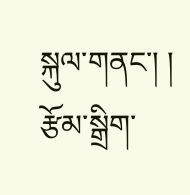སྐུལ་གནང་། །
རྩོམ་སྒྲིག་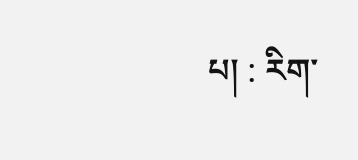པ། : རིག་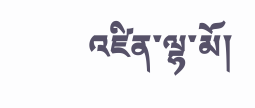འཛིན་ལྷ་མོ།